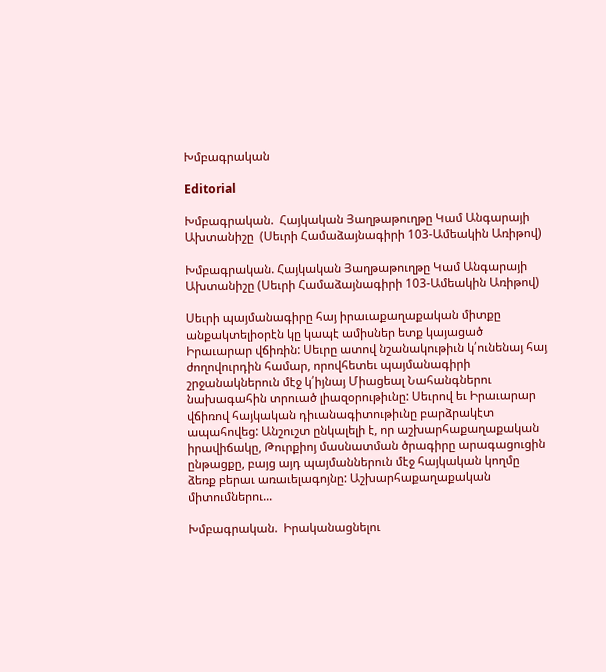Խմբագրական

Editorial

Խմբագրական.  Հայկական Յաղթաթուղթը Կամ Անգարայի Ախտանիշը  (Սեւրի Համաձայնագիրի 103-Ամեակին Առիթով)

Խմբագրական. Հայկական Յաղթաթուղթը Կամ Անգարայի Ախտանիշը (Սեւրի Համաձայնագիրի 103-Ամեակին Առիթով)

Սեւրի պայմանագիրը հայ իրաւաքաղաքական միտքը անքակտելիօրէն կը կապէ ամիսներ ետք կայացած Իրաւարար վճիռին: Սեւրը ատով նշանակութիւն կ՛ունենայ հայ ժողովուրդին համար, որովհետեւ պայմանագիրի շրջանակներուն մէջ կ՛իյնայ Միացեալ Նահանգներու նախագահին տրուած լիազօրութիւնը: Սեւրով եւ Իրաւարար վճիռով հայկական դիւանագիտութիւնը բարձրակէտ ապահովեց: Անշուշտ ընկալելի է, որ աշխարհաքաղաքական իրավիճակը, Թուրքիոյ մասնատման ծրագիրը արագացուցին ընթացքը, բայց այդ պայմաններուն մէջ հայկական կողմը ձեռք բերաւ առաւելագոյնը: Աշխարհաքաղաքական միտումներու...

Խմբագրական.  Իրականացնելու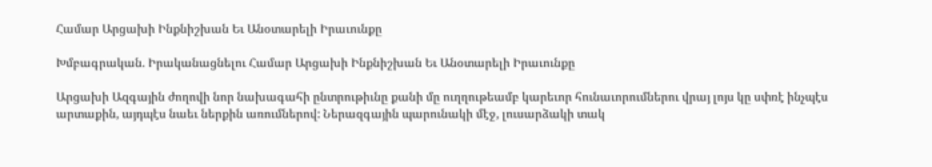Համար Արցախի Ինքնիշխան Եւ Անօտարելի Իրաւունքը

Խմբագրական. Իրականացնելու Համար Արցախի Ինքնիշխան Եւ Անօտարելի Իրաւունքը

Արցախի Ազգային ժողովի նոր նախագահի ընտրութիւնը քանի մը ուղղութեամբ կարեւոր հունաւորումներու վրայ լոյս կը սփռէ ինչպէս արտաքին, այդպէս նաեւ ներքին առումներով: Ներազգային պարունակի մէջ, լուսարձակի տակ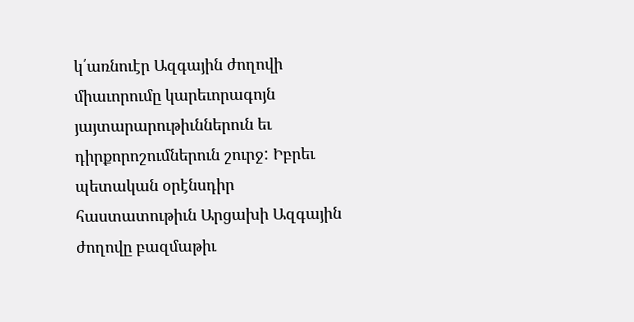կ՛առնուէր Ազգային ժողովի միաւորումը կարեւորագոյն յայտարարութիւններուն եւ դիրքորոշումներուն շուրջ: Իբրեւ պետական օրէնսդիր հաստատութիւն Արցախի Ազգային ժողովը բազմաթիւ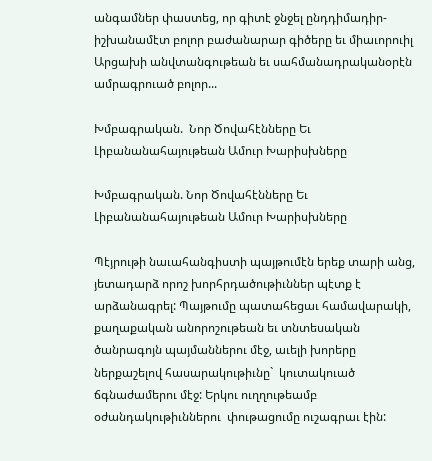անգամներ փաստեց, որ գիտէ ջնջել ընդդիմադիր-իշխանամէտ բոլոր բաժանարար գիծերը եւ միաւորուիլ Արցախի անվտանգութեան եւ սահմանադրականօրէն ամրագրուած բոլոր...

Խմբագրական.  Նոր Ծովահէնները Եւ Լիբանանահայութեան Ամուր Խարիսխները

Խմբագրական. Նոր Ծովահէնները Եւ Լիբանանահայութեան Ամուր Խարիսխները

Պէյրութի նաւահանգիստի պայթումէն երեք տարի անց, յետադարձ որոշ խորհրդածութիւններ պէտք է արձանագրել: Պայթումը պատահեցաւ համավարակի, քաղաքական անորոշութեան եւ տնտեսական ծանրագոյն պայմաններու մէջ, աւելի խորերը ներքաշելով հասարակութիւնը`  կուտակուած ճգնաժամերու մէջ: Երկու ուղղութեամբ օժանդակութիւններու  փութացումը ուշագրաւ էին: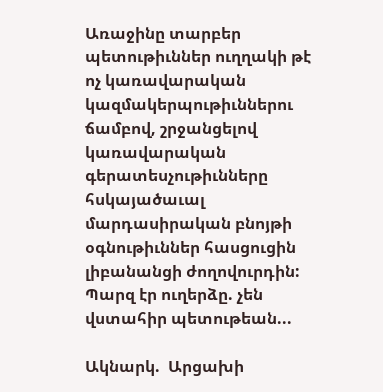Առաջինը տարբեր պետութիւններ ուղղակի թէ ոչ կառավարական կազմակերպութիւններու ճամբով, շրջանցելով կառավարական գերատեսչութիւնները հսկայածաւալ մարդասիրական բնոյթի օգնութիւններ հասցուցին լիբանանցի ժողովուրդին: Պարզ էր ուղերձը. չեն վստահիր պետութեան...

Ակնարկ.  Արցախի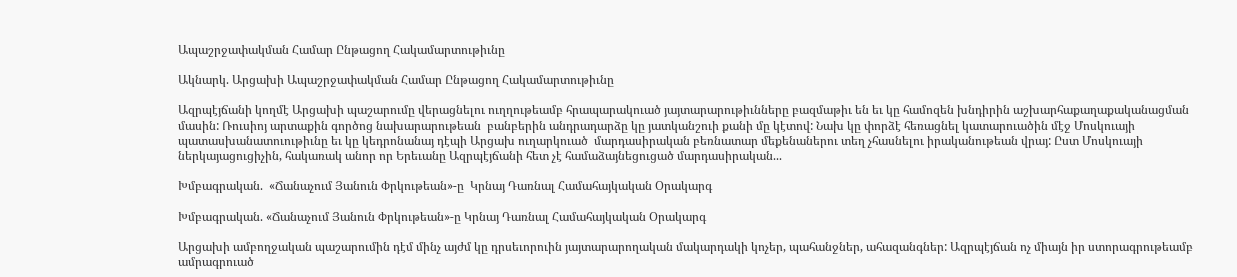Ապաշրջափակման Համար Ընթացող Հակամարտութիւնը

Ակնարկ. Արցախի Ապաշրջափակման Համար Ընթացող Հակամարտութիւնը

Ազրպէյճանի կողմէ Արցախի պաշարումը վերացնելու ուղղութեամբ հրապարակուած յայտարարութիւնները բազմաթիւ են եւ կը համոզեն խնդիրին աշխարհաքաղաքականացման մասին: Ռուսիոյ արտաքին գործոց նախարարութեան  բանբերին անդրադարձը կը յատկանշուի քանի մը կէտով: Նախ կը փորձէ հեռացնել կատարուածին մէջ Մոսկուայի պատասխանատուութիւնը եւ կը կեդրոնանայ դէպի Արցախ ուղարկուած  մարդասիրական բեռնատար մեքենաներու տեղ չհասնելու իրականութեան վրայ: Ըստ Մոսկուայի ներկայացուցիչին, հակառակ անոր որ Երեւանը Ազրպէյճանի հետ չէ համաձայնեցուցած մարդասիրական...

Խմբագրական.  «Ճանաչում Յանուն Փրկութեան»-ը  Կրնայ Դառնալ Համահայկական Օրակարգ

Խմբագրական. «Ճանաչում Յանուն Փրկութեան»-ը Կրնայ Դառնալ Համահայկական Օրակարգ

Արցախի ամբողջական պաշարումին դէմ մինչ այժմ կը դրսեւորուին յայտարարողական մակարդակի կոչեր, պահանջներ, ահազանգներ: Ազրպէյճան ոչ միայն իր ստորագրութեամբ ամրագրուած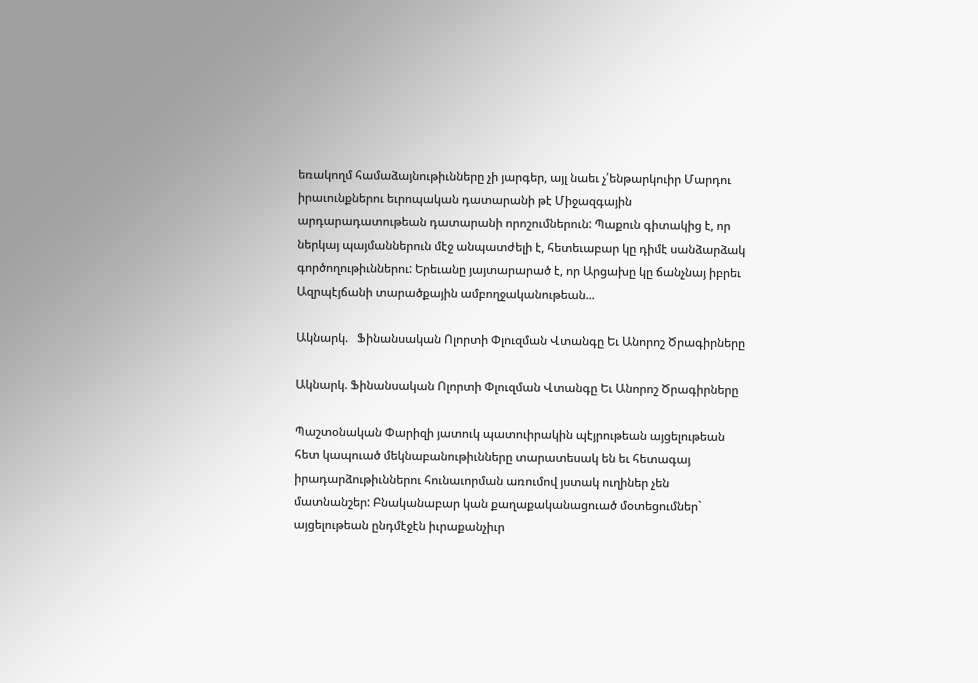եռակողմ համաձայնութիւնները չի յարգեր, այլ նաեւ չ՛ենթարկուիր Մարդու իրաւունքներու եւրոպական դատարանի թէ Միջազգային արդարադատութեան դատարանի որոշումներուն: Պաքուն գիտակից է, որ ներկայ պայմաններուն մէջ անպատժելի է, հետեւաբար կը դիմէ սանձարձակ գործողութիւններու: Երեւանը յայտարարած է, որ Արցախը կը ճանչնայ իբրեւ Ազրպէյճանի տարածքային ամբողջականութեան...

Ակնարկ.   Ֆինանսական Ոլորտի Փլուզման Վտանգը Եւ Անորոշ Ծրագիրները

Ակնարկ. Ֆինանսական Ոլորտի Փլուզման Վտանգը Եւ Անորոշ Ծրագիրները

Պաշտօնական Փարիզի յատուկ պատուիրակին պէյրութեան այցելութեան հետ կապուած մեկնաբանութիւնները տարատեսակ են եւ հետագայ իրադարձութիւններու հունաւորման առումով յստակ ուղիներ չեն մատնանշեր: Բնականաբար կան քաղաքականացուած մօտեցումներ` այցելութեան ընդմէջէն իւրաքանչիւր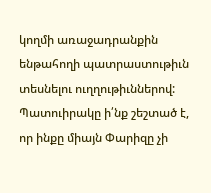կողմի առաջադրանքին ենթահողի պատրաստութիւն տեսնելու ուղղութիւններով: Պատուիրակը ի՛նք շեշտած է, որ ինքը միայն Փարիզը չի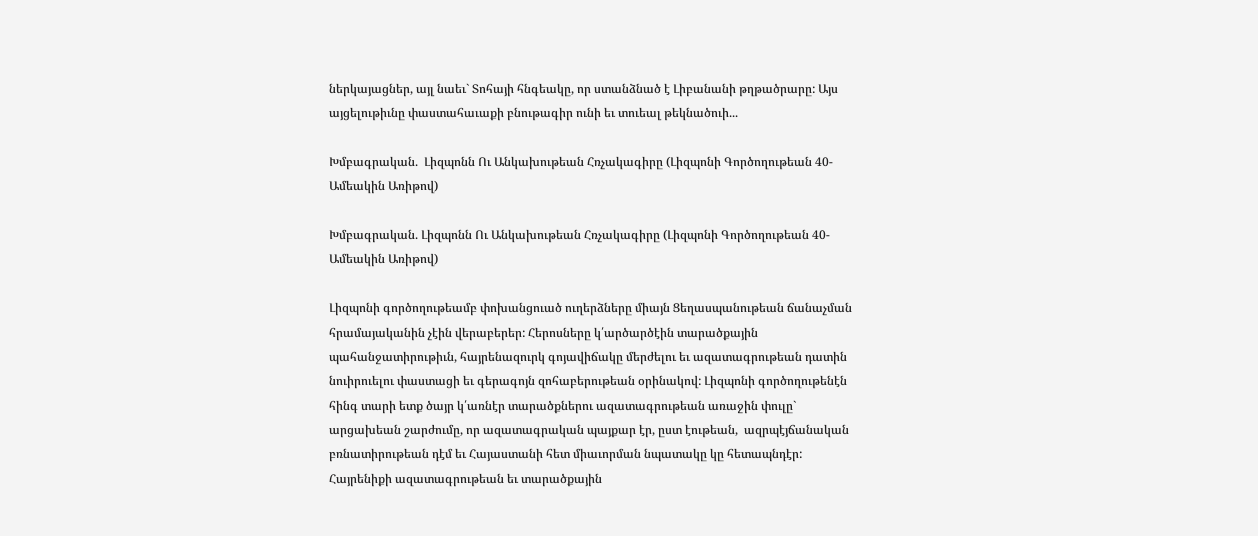ներկայացներ, այլ նաեւ` Տոհայի հնգեակը, որ ստանձնած է Լիբանանի թղթածրարը: Այս այցելութիւնը փաստահաւաքի բնութագիր ունի եւ տուեալ թեկնածուի...

Խմբագրական.  Լիզպոնն Ու Անկախութեան Հռչակագիրը (Լիզպոնի Գործողութեան 40-Ամեակին Առիթով)

Խմբագրական. Լիզպոնն Ու Անկախութեան Հռչակագիրը (Լիզպոնի Գործողութեան 40-Ամեակին Առիթով)

Լիզպոնի գործողութեամբ փոխանցուած ուղերձները միայն Ցեղասպանութեան ճանաչման հրամայականին չէին վերաբերեր: Հերոսները կ՛արծարծէին տարածքային պահանջատիրութիւն, հայրենազուրկ գոյավիճակը մերժելու եւ ազատագրութեան դատին նուիրուելու փաստացի եւ գերագոյն զոհաբերութեան օրինակով: Լիզպոնի գործողութենէն հինգ տարի ետք ծայր կ՛առնէր տարածքներու ազատագրութեան առաջին փուլը` արցախեան շարժումը, որ ազատագրական պայքար էր, ըստ էութեան,  ազրպէյճանական բռնատիրութեան դէմ եւ Հայաստանի հետ միաւորման նպատակը կը հետապնդէր: Հայրենիքի ազատագրութեան եւ տարածքային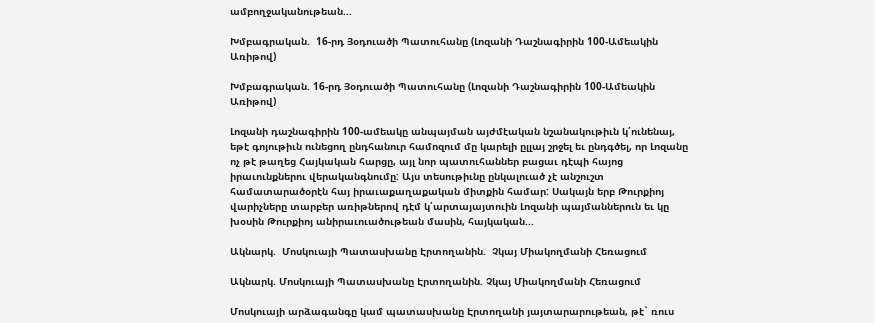ամբողջականութեան...

Խմբագրական.  16-րդ Յօդուածի Պատուհանը (Լոզանի Դաշնագիրին 100-Ամեակին Առիթով)

Խմբագրական. 16-րդ Յօդուածի Պատուհանը (Լոզանի Դաշնագիրին 100-Ամեակին Առիթով)

Լոզանի դաշնագիրին 100-ամեակը անպայման այժմէական նշանակութիւն կ՛ունենայ, եթէ գոյութիւն ունեցող ընդհանուր համոզում մը կարելի ըլլայ շրջել եւ ընդգծել, որ Լոզանը ոչ թէ թաղեց Հայկական հարցը, այլ նոր պատուհաններ բացաւ դէպի հայոց իրաւունքներու վերականգնումը: Այս տեսութիւնը ընկալուած չէ անշուշտ համատարածօրէն հայ իրաւաքաղաքական միտքին համար: Սակայն երբ Թուրքիոյ վարիչները տարբեր առիթներով դէմ կ՛արտայայտուին Լոզանի պայմաններուն եւ կը խօսին Թուրքիոյ անիրաւուածութեան մասին, հայկական...

Ակնարկ.  Մոսկուայի Պատասխանը Էրտողանին.  Չկայ Միակողմանի Հեռացում

Ակնարկ. Մոսկուայի Պատասխանը Էրտողանին. Չկայ Միակողմանի Հեռացում

Մոսկուայի արձագանգը կամ պատասխանը Էրտողանի յայտարարութեան, թէ` ռուս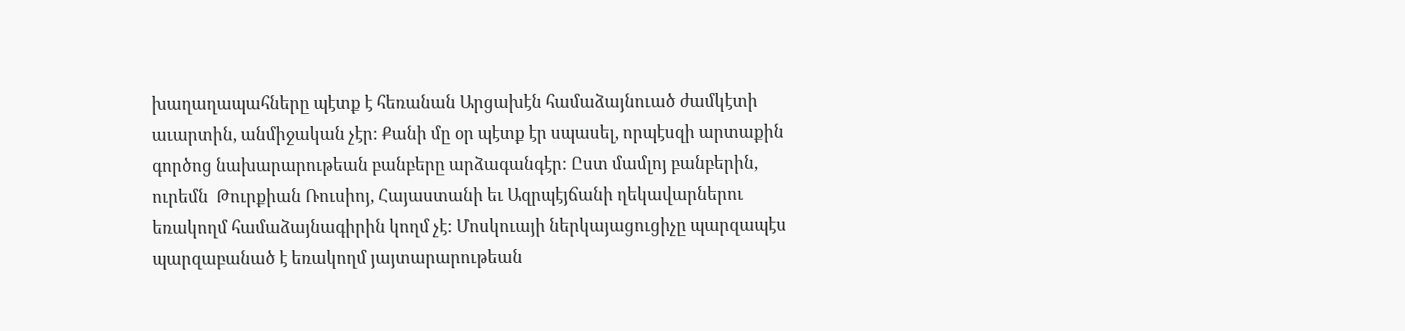խաղաղապահները պէտք է հեռանան Արցախէն համաձայնուած ժամկէտի աւարտին, անմիջական չէր: Քանի մը օր պէտք էր սպասել, որպէսզի արտաքին գործոց նախարարութեան բանբերը արձագանգէր: Ըստ մամլոյ բանբերին, ուրեմն  Թուրքիան Ռուսիոյ, Հայաստանի եւ Ազրպէյճանի ղեկավարներու եռակողմ համաձայնագիրին կողմ չէ: Մոսկուայի ներկայացուցիչը պարզապէս պարզաբանած է եռակողմ յայտարարութեան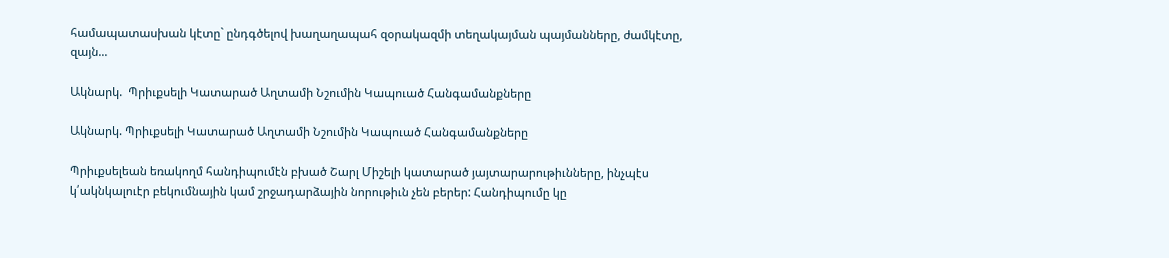համապատասխան կէտը` ընդգծելով խաղաղապահ զօրակազմի տեղակայման պայմանները, ժամկէտը, զայն...

Ակնարկ.  Պրիւքսելի Կատարած Աղտամի Նշումին Կապուած Հանգամանքները

Ակնարկ. Պրիւքսելի Կատարած Աղտամի Նշումին Կապուած Հանգամանքները

Պրիւքսելեան եռակողմ հանդիպումէն բխած Շարլ Միշելի կատարած յայտարարութիւնները, ինչպէս կ՛ակնկալուէր բեկումնային կամ շրջադարձային նորութիւն չեն բերեր: Հանդիպումը կը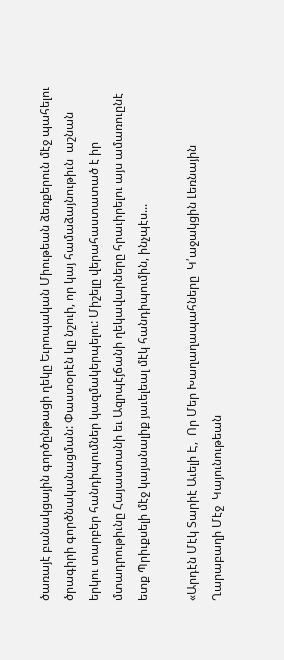ծառայէ բանակցային գործընթացի ղեկը Եւրոպական Միութեան ձեռքերուն մէջ պահելու ծրագիրի գործնականացման: Փաստօրէն կը նշուի, որ կայ համաձայնութիւն  աշնան երկու տարբեր հանդիպումներ կազմակերպելու: Միշելը վերահաստատած է իր մտադրութիւնը Հայաստանի եւ Ազրպէյճանի ղեկավարները հրաւիրելու այս ամառուընէ ետք Պրիւքսելի մէջ կայանալիք յաւելեալ մէկ հանդիպումին, ինչպէս...

«Արդէն Մէկ Տարիէ Աւելի Է,  Որ Մեր Խաղաղապահները  Կ՛աջակցին Լեռնային Ղարաբաղի Մէջ  Կայունութեան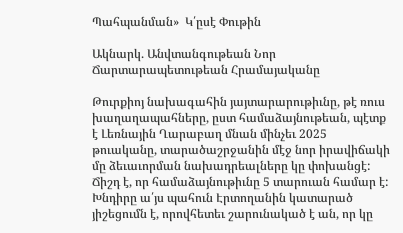Պահպանման»  Կ՛ըսէ Փութին

Ակնարկ. Անվտանգութեան Նոր Ճարտարապետութեան Հրամայականը

Թուրքիոյ նախագահին յայտարարութիւնը, թէ ռուս խաղաղապահները, ըստ համաձայնութեան, պէտք է Լեռնային Ղարաբաղ մնան մինչեւ 2025 թուականը, տարածաշրջանին մէջ նոր իրավիճակի մը ձեւաւորման նախադրեալները կը փոխանցէ: Ճիշդ է, որ համաձայնութիւնը 5 տարուան համար է: Խնդիրը ա՛յս պահուն Էրտողանին կատարած յիշեցումն է, որովհետեւ շարունակած է ան, որ կը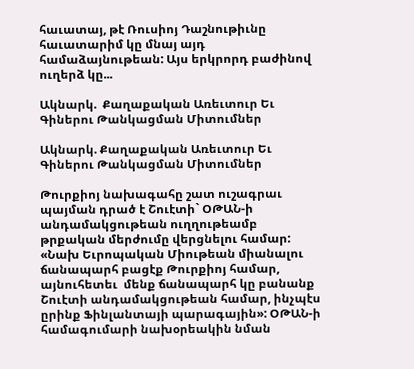հաւատայ, թէ Ռուսիոյ Դաշնութիւնը հաւատարիմ կը մնայ այդ համաձայնութեան: Այս երկրորդ բաժինով ուղերձ կը...

Ակնարկ.  Քաղաքական Առեւտուր Եւ Գիներու Թանկացման Միտումներ

Ակնարկ. Քաղաքական Առեւտուր Եւ Գիներու Թանկացման Միտումներ

Թուրքիոյ նախագահը շատ ուշագրաւ պայման դրած է Շուէտի` ՕԹԱՆ-ի անդամակցութեան ուղղութեամբ թրքական մերժումը վերցնելու համար: «Նախ Եւրոպական Միութեան միանալու ճանապարհ բացէք Թուրքիոյ համար, այնուհետեւ  մենք ճանապարհ կը բանանք Շուէտի անդամակցութեան համար, ինչպէս ըրինք Ֆինլանտայի պարագային»: ՕԹԱՆ-ի համագումարի նախօրեակին նման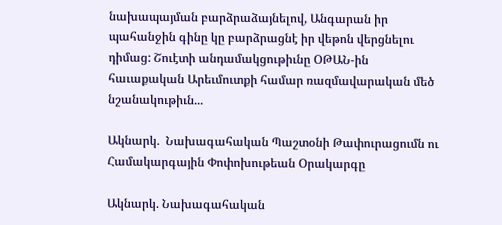նախապայման բարձրաձայնելով, Անգարան իր պահանջին գինը կը բարձրացնէ իր վեթոն վերցնելու դիմաց: Շուէտի անդամակցութիւնը ՕԹԱՆ-ին հաւաքական Արեւմուտքի համար ռազմավարական մեծ նշանակութիւն...

Ակնարկ.  Նախագահական Պաշտօնի Թափուրացումն ու Համակարգային Փոփոխութեան Օրակարգը

Ակնարկ. Նախագահական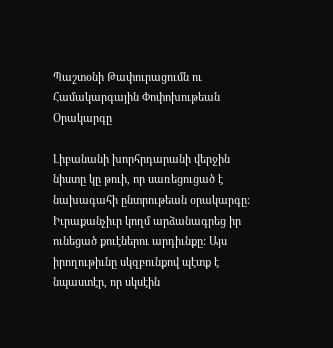Պաշտօնի Թափուրացումն ու Համակարգային Փոփոխութեան Օրակարգը

Լիբանանի խորհրդարանի վերջին նիստը կը թուի, որ սառեցուցած է նախագահի ընտրութեան օրակարգը: Իւրաքանչիւր կողմ արձանագրեց իր ունեցած քուէներու արդիւնքը: Այս իրողութիւնը սկզբունքով պէտք է նպաստէր, որ սկսէին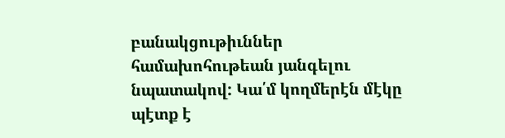բանակցութիւններ համախոհութեան յանգելու նպատակով: Կա՛մ կողմերէն մէկը պէտք է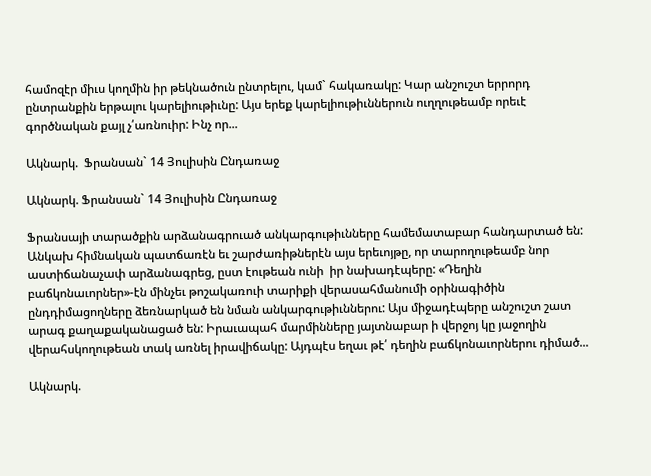համոզէր միւս կողմին իր թեկնածուն ընտրելու, կամ` հակառակը: Կար անշուշտ երրորդ ընտրանքին երթալու կարելիութիւնը: Այս երեք կարելիութիւններուն ուղղութեամբ որեւէ գործնական քայլ չ՛առնուիր: Ինչ որ...

Ակնարկ.  Ֆրանսան` 14 Յուլիսին Ընդառաջ

Ակնարկ. Ֆրանսան` 14 Յուլիսին Ընդառաջ

Ֆրանսայի տարածքին արձանագրուած անկարգութիւնները համեմատաբար հանդարտած են: Անկախ հիմնական պատճառէն եւ շարժառիթներէն այս երեւոյթը, որ տարողութեամբ նոր աստիճանաչափ արձանագրեց, ըստ էութեան ունի  իր նախադէպերը: «Դեղին բաճկոնաւորներ»-էն մինչեւ թոշակառուի տարիքի վերասահմանումի օրինագիծին ընդդիմացողները ձեռնարկած են նման անկարգութիւններու: Այս միջադէպերը անշուշտ շատ արագ քաղաքականացած են: Իրաւապահ մարմինները յայտնաբար ի վերջոյ կը յաջողին վերահսկողութեան տակ առնել իրավիճակը: Այդպէս եղաւ թէ՛ դեղին բաճկոնաւորներու դիմած...

Ակնարկ.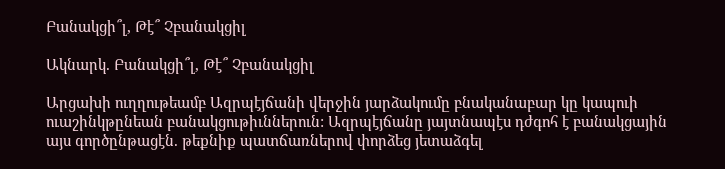Բանակցի՞լ, Թէ՞ Չբանակցիլ

Ակնարկ. Բանակցի՞լ, Թէ՞ Չբանակցիլ

Արցախի ուղղութեամբ Ազրպէյճանի վերջին յարձակումը բնականաբար կը կապուի ուաշինկթընեան բանակցութիւններուն: Ազրպէյճանը յայտնապէս դժգոհ է բանակցային այս գործընթացէն. թեքնիք պատճառներով փորձեց յետաձգել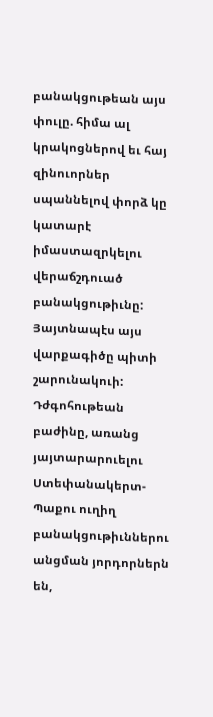բանակցութեան այս փուլը. հիմա ալ կրակոցներով եւ հայ զինուորներ սպաննելով փորձ կը կատարէ իմաստազրկելու վերաճշդուած բանակցութիւնը: Յայտնապէս այս վարքագիծը պիտի շարունակուի: Դժգոհութեան բաժինը, առանց յայտարարուելու Ստեփանակերտ-Պաքու ուղիղ բանակցութիւններու անցման յորդորներն են,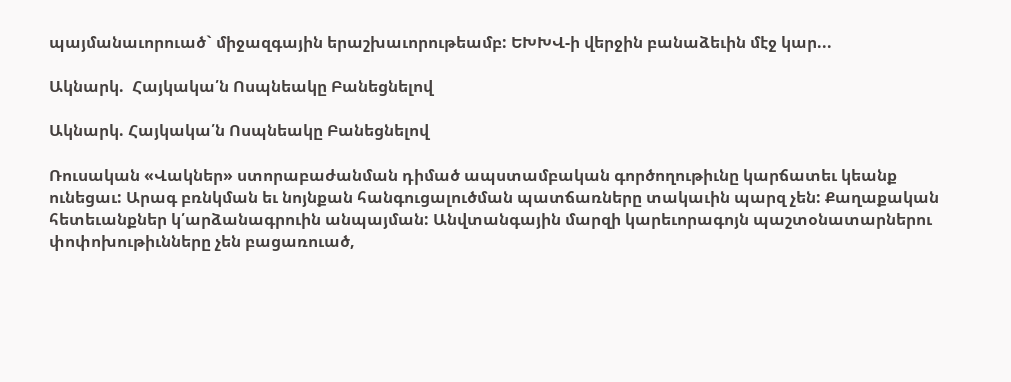պայմանաւորուած` միջազգային երաշխաւորութեամբ: ԵԽԽՎ-ի վերջին բանաձեւին մէջ կար...

Ակնարկ.  Հայկակա՛ն Ոսպնեակը Բանեցնելով

Ակնարկ. Հայկակա՛ն Ոսպնեակը Բանեցնելով

Ռուսական «Վակներ» ստորաբաժանման դիմած ապստամբական գործողութիւնը կարճատեւ կեանք ունեցաւ: Արագ բռնկման եւ նոյնքան հանգուցալուծման պատճառները տակաւին պարզ չեն: Քաղաքական հետեւանքներ կ՛արձանագրուին անպայման: Անվտանգային մարզի կարեւորագոյն պաշտօնատարներու փոփոխութիւնները չեն բացառուած,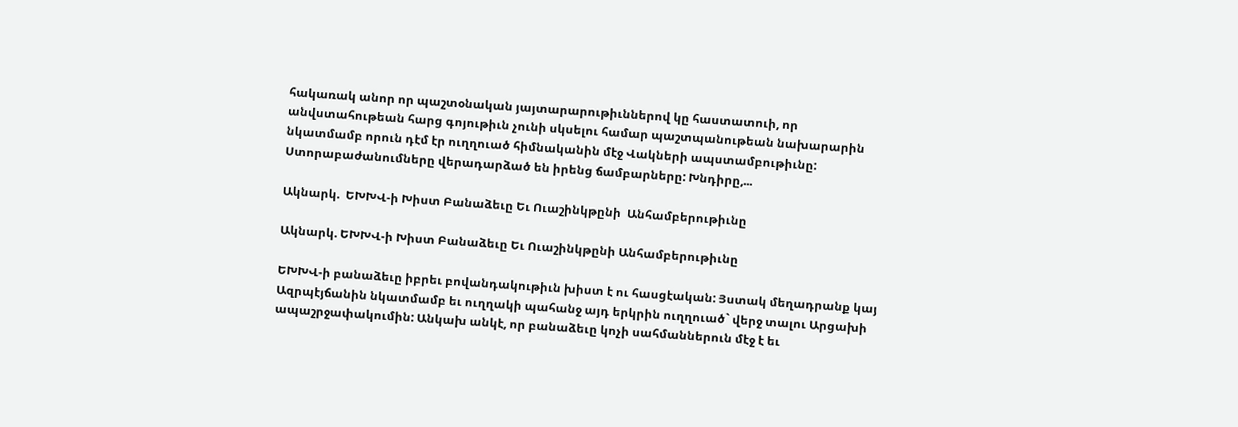հակառակ անոր որ պաշտօնական յայտարարութիւններով կը հաստատուի, որ անվստահութեան հարց գոյութիւն չունի սկսելու համար պաշտպանութեան նախարարին նկատմամբ որուն դէմ էր ուղղուած հիմնականին մէջ Վակների ապստամբութիւնը: Ստորաբաժանումները վերադարձած են իրենց ճամբարները: Խնդիրը,...

Ակնարկ.  ԵԽԽՎ-ի Խիստ Բանաձեւը Եւ Ուաշինկթընի  Անհամբերութիւնը

Ակնարկ. ԵԽԽՎ-ի Խիստ Բանաձեւը Եւ Ուաշինկթընի Անհամբերութիւնը

ԵԽԽՎ-ի բանաձեւը իբրեւ բովանդակութիւն խիստ է ու հասցէական: Յստակ մեղադրանք կայ Ազրպէյճանին նկատմամբ եւ ուղղակի պահանջ այդ երկրին ուղղուած` վերջ տալու Արցախի ապաշրջափակումին: Անկախ անկէ, որ բանաձեւը կոչի սահմաններուն մէջ է եւ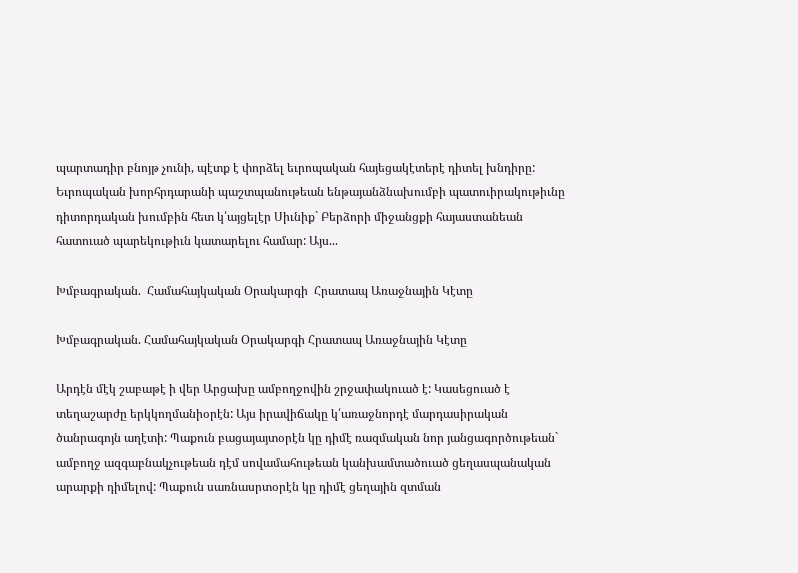պարտադիր բնոյթ չունի, պէտք է փորձել եւրոպական հայեցակէտերէ դիտել խնդիրը: Եւրոպական խորհրդարանի պաշտպանութեան ենթայանձնախումբի պատուիրակութիւնը դիտորդական խումբին հետ կ՛այցելէր Սիւնիք` Բերձորի միջանցքի հայաստանեան հատուած պարեկութիւն կատարելու համար: Այս...

Խմբագրական.  Համահայկական Օրակարգի  Հրատապ Առաջնային Կէտը

Խմբագրական. Համահայկական Օրակարգի Հրատապ Առաջնային Կէտը

Արդէն մէկ շաբաթէ ի վեր Արցախը ամբողջովին շրջափակուած է: Կասեցուած է տեղաշարժը երկկողմանիօրէն: Այս իրավիճակը կ՛առաջնորդէ մարդասիրական ծանրագոյն աղէտի: Պաքուն բացայայտօրէն կը դիմէ ռազմական նոր յանցագործութեան` ամբողջ ազգաբնակչութեան դէմ սովամահութեան կանխամտածուած ցեղասպանական արարքի դիմելով: Պաքուն սառնասրտօրէն կը դիմէ ցեղային զտման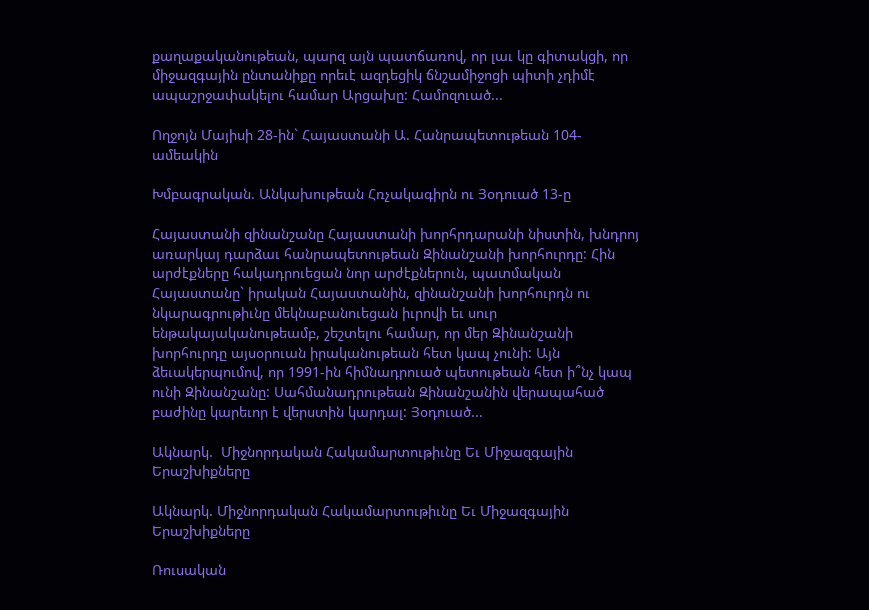քաղաքականութեան, պարզ այն պատճառով, որ լաւ կը գիտակցի, որ միջազգային ընտանիքը որեւէ ազդեցիկ ճնշամիջոցի պիտի չդիմէ ապաշրջափակելու համար Արցախը: Համոզուած...

Ողջոյն Մայիսի 28-ին` Հայաստանի Ա. Հանրապետութեան 104-ամեակին

Խմբագրական. Անկախութեան Հռչակագիրն ու Յօդուած 13-ը

Հայաստանի զինանշանը Հայաստանի խորհրդարանի նիստին, խնդրոյ առարկայ դարձաւ հանրապետութեան Զինանշանի խորհուրդը: Հին արժէքները հակադրուեցան նոր արժէքներուն, պատմական Հայաստանը` իրական Հայաստանին, զինանշանի խորհուրդն ու նկարագրութիւնը մեկնաբանուեցան իւրովի եւ սուր ենթակայականութեամբ, շեշտելու համար, որ մեր Զինանշանի խորհուրդը այսօրուան իրականութեան հետ կապ չունի: Այն ձեւակերպումով, որ 1991-ին հիմնադրուած պետութեան հետ ի՞նչ կապ ունի Զինանշանը: Սահմանադրութեան Զինանշանին վերապահած բաժինը կարեւոր է վերստին կարդալ: Յօդուած...

Ակնարկ.  Միջնորդական Հակամարտութիւնը Եւ Միջազգային Երաշխիքները

Ակնարկ. Միջնորդական Հակամարտութիւնը Եւ Միջազգային Երաշխիքները

Ռուսական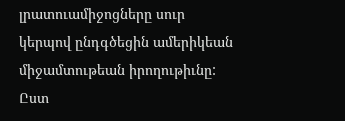լրատուամիջոցները սուր կերպով ընդգծեցին ամերիկեան միջամտութեան իրողութիւնը: Ըստ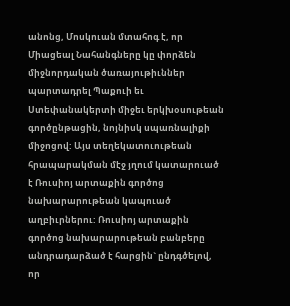անոնց, Մոսկուան մտահոգ է, որ Միացեալ Նահանգները կը փորձեն  միջնորդական ծառայութիւններ պարտադրել Պաքուի եւ Ստեփանակերտի միջեւ երկխօսութեան գործընթացին, նոյնիսկ սպառնալիքի միջոցով: Այս տեղեկատուութեան հրապարակման մէջ յղում կատարուած է Ռուսիոյ արտաքին գործոց նախարարութեան կապուած աղբիւրներու: Ռուսիոյ արտաքին գործոց նախարարութեան բանբերը անդրադարձած է հարցին` ընդգծելով, որ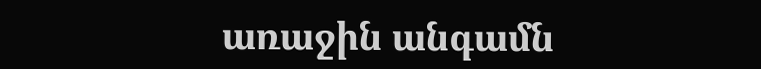առաջին անգամն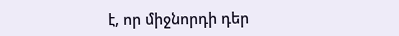է, որ միջնորդի դեր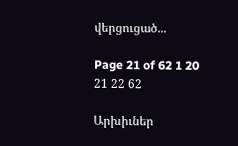վերցուցած...

Page 21 of 62 1 20 21 22 62

Արխիւներ